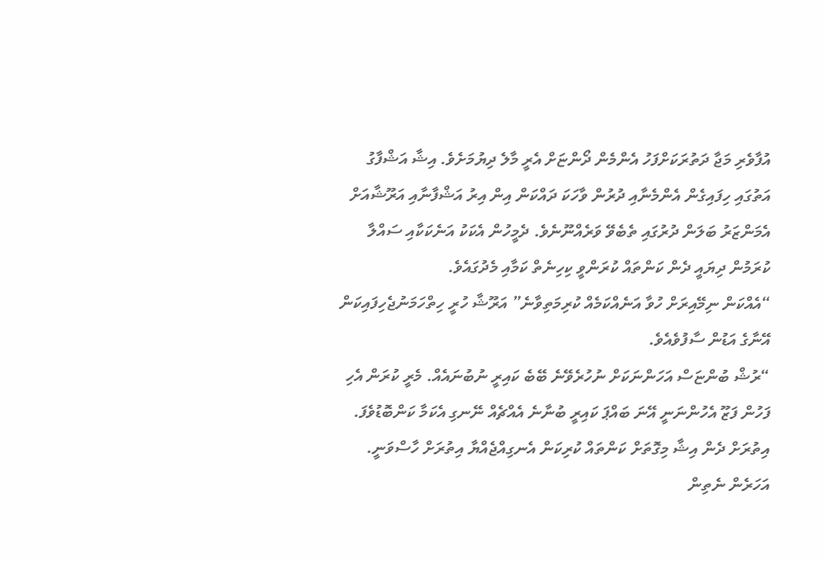އުފާވެރި މަޖާ ދަތުރަކަށްފަހު އެންމެން ދޯންޏަށް އެރީ މާލެ ދިޔުމަށެވެ. އިޝާ އަޝްފާގު އަތުގައި ހިފައިގެން އެންމެނާއި ދުރުން ވާހަކަ ދައްކަން އިން އިރު އަޝްފާނާއި އަރޫޝާއަށް އެމަންޒަރު ބަލަން ދުރުގައި ތެބެވޭ ވަރެއްނޫނެވެ. ދެމީހުން އެކަކު އަނެކަކާއި ސައްލާ ކުރަމުން ދިޔައީ ދެން ކަންތައް ކުރަންވީ ކިހިނެތް ކަމާއި މެދުގައެވެ.
“އެއްކަން ނިމޭއިރަށް ހުވާ އަނެއްކަމެއް ކުރިމަތިވާނެ” އަރޫޝާ ހުރީ ހިތްހަމަނުޖެހިފައިކަން އޭނާގެ އަޑުން ސާފުވެއެވެ.
“ރުޝް ބުންޏަސް އަހަންނަކަށް ނުހުރެވޭނެ ބޭބެ ކައިރީ ނުބުނައެއް. މެރީ ކުރަން އެހި ފަހުން ފަޒޫ އެހުންނަނީ އޭނަ ބައްޕަ ކައިރީ ބުނާނެ އެއްޗެއް ނޭނގި އެކަމާ ކަންބޮޑުވެފަ. އިތުރަށް ދެން އިޝާ މިގޮތަށް ކަންތައް ކުރިކަން އެނގިއްޖެއްޔާ އިތުރަށް ހާސްވަނީ. އަހަރެން ނެތިން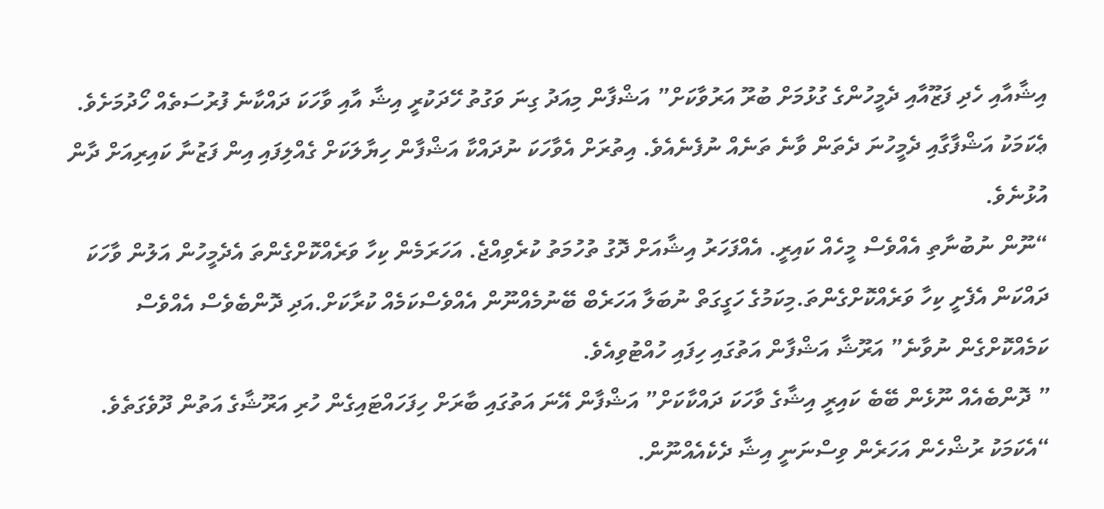އިޝާއާއި ހެދި ފަޒޫއާއި ދެމީހުންގެ ގުޅުމަށް ބުރޫ އަރުވާކަށް” އަޝްފާން މިއަދު ގިނަ ވަގުތު ހޭދަކުރީ އިޝާ އާއި ވާހަކަ ދައްކާނެ ފުރުސަތެއް ހޯދުމަށެވެ. ޢެކަމަކު އަޝްފާގާއި ދެމީހުނަ ދެތަން ވާނެ ތަނެއް ނުފެނެއެވެ. އިތުރަށް އެވާހަކަ ނުދައްކާ އަޝްފާން ހިޔާލަކަށް ގެއްލިފައި އިން ފަޒުނާ ކައިރިއަށް ދާން އުޅުނެވެ.
“ނޫން ނުބުނާތި އެއްވެސް މީހެއް ކައިރީ. އެއްފަހަރު އިޝާއަށް ދޮގު ތުހުމަތު ކުރެވިއްޖެ. އަހަރަމެން ކިހާ ވަރެއްކޮށްގެންތަ އެދެމީހުން އަލުން ވާހަކަ ދައްކަން އެފެށީ ކިހާ ވަރެއްކޮށްގެންތަ.މިކަމުގެ ހަގީގަތް ނުބަލާ އަހަރެބް ބޭނުމެއްނޫން އެއްވެސްކަމެއް ކުރާކަށް.އަދި ދޮންބެވެސް އެއްވެސް ކަމެއްކޮށްގެން ނުވާނެ” އަރޫޝާ އަޝްފާން އަތުގައި ހިފައި ހުއްޓުވިއެވެ.
” ދޮންބެއެއް ނޫޅެން ބޭބެ ކައިރީ އިޝާގެ ވާހަކަ ދައްކާކަށް” އަޝްފާން އޭނަ އަތުގައި ބާރަށް ހިފަހައްޓައިގެން ހުރި އަރޫޝާގެ އަތުން ދޫވެގަތެވެ.
“އެކަމަކު ރުޝްހެން އަހަރެން ވިސްނަނީ އިޝާ ދެކެއެއްނޫން.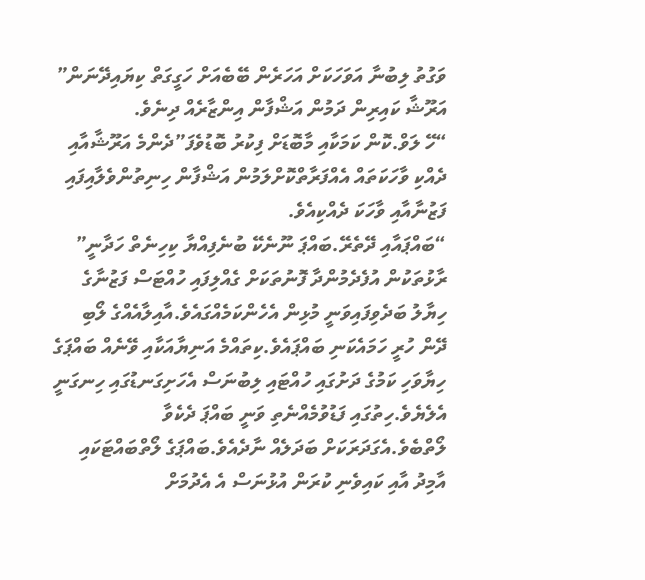ވަގުތު ލިބުނާ އަވަހަކަށް އަހަރެން ބޭބެއަށް ހަގީގަތް ކިޔައިދޭނަން” އަރޫޝާ ކައިރިން ދަމުން އަޝްފާން އިންޒާރެއް ދިނެވެ.
“ހޭ ލަވް.ކޮން ކަމަކާއި މާބޮޑަށް ފިކުރު ބޮޑުވެފަ”ދެންމެ އަރޫޝާއާއި ދެއްކި ވާހަކަތައް އެއްފަރާތްކޮށްލަމުން އަޝްފާން ހިނިތުންވެލާއިފައި ފަޒުނާއާއި ވާހަކަ ދެއްކިއެވެ.
“ބައްޕައާއި ދޭތެރޭ.ބައްޕަ ނޫނެކޭ ބުނެފިއްޔާ ކިހިނެތް ހަދާނީ” ރާޅުތަކުން އުފެދެމުންދާ ފޮނުތަކަށް ގެއްލިފައި ހުއްޓަސް ފަޒުނާގެ ހިޔާލު ބަދެވިފައިވަނީ މުޅިން އެހެންކަމެއްގައެވެ.އާއިލާއެއްގެ ލޯބި ދޭން ހުރީ ހަމައެކަނި ބައްޕައެވެ.ކިތައްމެ އަނިޔާއަކާއި ވޭނެއް ބައްޕަގެ ހިޔާވަހި ކަމުގެ ދަށުގައި ހުއްޓައި ލިބުނަސް އެހަށިގަނޑުގައި ހިނގަނީ އެލެޔެވެ.ހިތުގައި ފަޑުވުމެއްނެތި ވަނީ ބައްޕަ ދެކެވާ ލޯތްބެވެ.އެގަދަރަކަށް ބަދަލެއް ނާދެއެވެ.ބައްޕަގެ ލޯތްބައްޓަކައި އާމިދު އާއި ކައިވެނި ކުރަން އުޅުނަސް އެ އެދުމަށް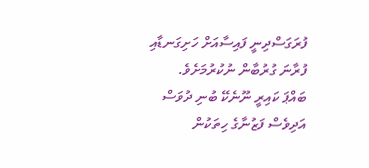ފުރަގަސްދިނީ ފައިސާއަށް ހަށިގަނޑާއި ފުރާނަ ގުރުބާން ނުކުރުމަށެވެ.
ބައްޕަ ކައިރީ ނޫނެކޭ ބުނި ދުވަސް އަދިވެސް ފަޒުނާގެ ހިތަކުން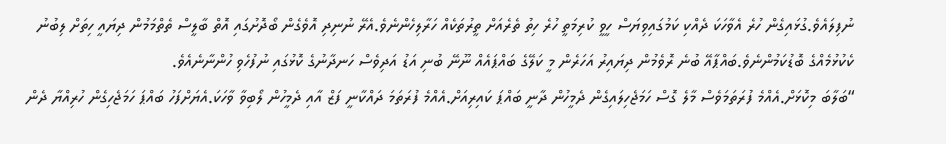ނުފިލައެވެ.ގުޅައިގެން ހުރެ އެވާހަކަ ދެއްކި ކަމުގައިވިޔަސް ހީވީ ކުރިމަތީ ހުރެ ހިތު ތެރެއަށް ތީރުތަކެއް ހަރާލިހެންނެވެ.އެރޭ ނުނިދި އޮވެގެން ބޯދޮށުގައި އޮތް ބާލީސް ތެތްމަމުން ދިޔައީ ހިތަށް ލިބުނު ކެކުޅުމެއްގެ ބޮޑުކަމުންނެވެ.ބައްޕާއޭ ބުނެ ރޮވެމުން ދިޔައިރު އަހަރެން މީ ކަލޭގެ ބައްޕައެއް ނޫނޭ ބުނި އަޑު އަދިވެސް ހަނދާނުގެ ކޮޅުގައި ނުފުހެވި ހުންނާނެއެވެ.
“ބަލާބަ މިކޮޅަށް.އެއްމެ ފުރަތަމަވެސް މާލެ ގޮސް ހަމަޖެހިލައިގެން ދެމީހުން ދާނީ ބައްޕަ ކައިރިއަށް.އެއްމެ ފުރަތަމަ ދައްކާނީ ފަޒް އާއި ދެމީހުން ލޯބިވާ ވާހަކަ.އެޔަށްފަހު ބައްޕަ ހަމަޖެހިގެން ހުރިއްޔާ ދެން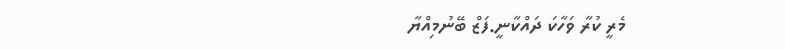މެރީ ކުރާ ވަހާކަ ދައްކާނީ.ފަޒް ބޭނުމިއްޔާ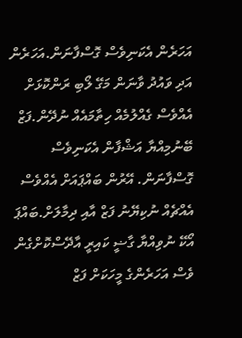އަހަރެން އެކަނިވެސް ގޮސްފާނަން.އަހަރެން އަދި ވައުދު ވާނަން މަގޭ ލޯބި ރަންކޮޅަށް އެއްވެސް ގެއްލުމެއް ހިތާމައެއް ނުދޭން.ފަޒް ބޭނުމިއްޔާ އަޝްފާން އެކަނިވެސް ގޮސްފާނަން. އޭރުން ބައްޕައަށް އެއްވެސް އެއްޗެއް ނުކިޔޭނު ފަޒް އާއި ދިމާލަށް.ބައްޕަ އޯކޭ ނުވިއްޔާ ގާޟީ ކައިރީ އާދޭސްކޮށްގެން ވެސް އަހަރެންގެ މީހަކަށް ފަޒް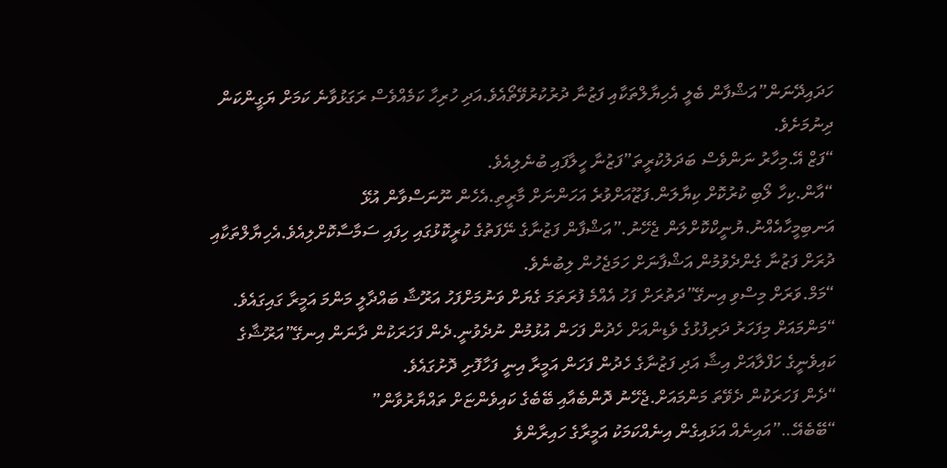ހަދައިދޭނަން”އަޝްފާން ބެލީ އެހިޔާލްތަކާއި ފަޒުނާ ދުރުކުރުވޭތޯއެވެ.އަދި ހުރިހާ ކަމެއްވެސް ރަގަޅުވާނެ ކަމަށް ޔަގީންކަން ދިނުމަށެވެ.
“ފަޒް އޭ.މިހާރު ނަންވެސް ބަދަލުކުރީތަ”ފަޒުނާ ހީލާފައި ބުނެލިއެވެ.
“އާން.ކިހާ ލޯބި ކުރުކޮށް ކިޔާލަން.ފަޒޫއަށްވުރެ އަހަންނަށް މާރީތި.އެހެން ނޫނަސްވާން އުޅޭ އަނބިމީހާއެއްނު.ޔުނީކްކޮށްލަން ޖެހޭނު.”އަޝްފާން ފަޒުނާގެ ނޭފަތުގެ ކުރީކޮޅުގައި ހިފައި ސަމާސާކޮށްލިއެވެ.އެހިޔާލްތަކާއި ދުރަށް ފަޒުނާ ގެންދެވުމުން އަޝްފާނަށް ހަމަޖެހުން ލިބުނެވެ.
“މަމް.ވަރަށް މިސްވި އިނގޭ”ދަތުރަށް ފަހު އެއްމެ ފުރަތަމަ ގެޔަށް ވަނުމަށްފަހު އަރޫޝާ ބައްދާލީ މަންމަ އަމީރާ ގައިގައެވެ.
“މަންމައަށް މިފަހަރު ދަރިފުޅުގެ ވެޑިންއަށް ހެދުން ފަހަން އުޅުމުން ނުދެވުނީ.ދެން ފަހަރަކުން ދާނަން އިނގޭ”އަރޫޝާގެ ކައިވެނީގެ ހަފްލާއަށް އިޝާ އަދި ފަޒުނާގެ ހެދުން ފަހަން އަމީރާ އިނީ ފަހާފޮށި ދޮށުގައެވެ.
“ދެން ފަހަރަކުން ދެވޭތަ މަންމައަށް.ޖެހޭނު ދޮންބެއާއި ބޭބެގެ ކައިވެންޏަށް ތައްޔާރުވާން”
“ބޭބެއޭ…”އައިނެއް އަޅައިގެން އިނެއްކަމަކު އަމީރާގެ ހައިރާންވެ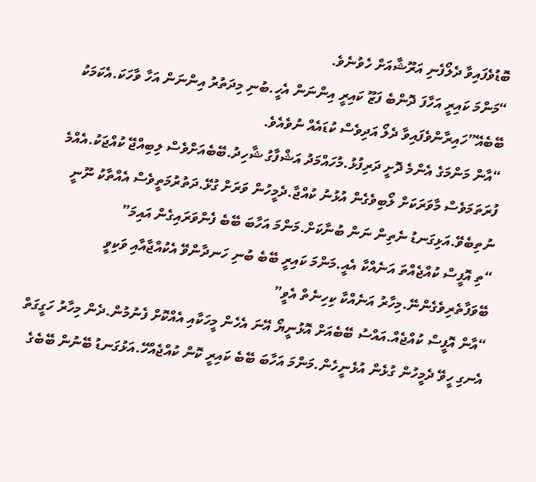ބޮޑުވެފައިވާ ދެލޯފެނި އަރޫޝާއަށް ހެވުނެވެ.
“މަންމަ ކައިރީ އަހާފަ ދޮންބެ ފަޒޫ ކައިރީ އިންނަން އެހީ.ބުނި މިދަތުރު އިންނަން އަހާ ވާހަކަ.އެކަމަކު ބޭބެއޭ”ހައިރާންވެފައިވާ ދެލޯ އަދިވެސް ކުޑައެއް ނުވެއެވެ.
“އާން މަންމަގެ އެންމެ ދޮށީ ދަރިފުޅު.މުހައްމަދު އަޝްފާގު ޝާހިދު.ބޭބެއަށްވެސް ލިބިއްޖޭ ކުއްޖަކު.އެއްމެ ފުރަތަމަވެސް މާވަރަކަށް ލޯބިވެގެން އުޅުނު ކުއްޖާ.ދެމީހުން ވަރަށް ގުޅޭ.ދަތުރުމަތީވެސް އެއްތާކު ނޫނީ ނުތިބެވޭ.އަޅިގަނޑު ނެތިން ނަން ބުނާކަށް.މަންމަ އަހާބަ ބޭބެ ފެންވަރައިގެން އައިމަ”
“ތި އޮފީސް ކުއްޖެއްތަ އަނެއްކާ އެއީ.މަންމަ ކައިރީ ބޭބެ ބުނި ހަނދާންވޭ އެކުއްޖާއާއި ވަކިވީ ބޭވަފާތެރިވެގެންނޭ.މިހާރު އަނެއްކާ ކިހިނެތް އެވީ”
“އާން އޮފީސް ކުއްޖެއް.އައްސު ބޭބެއަށް އޮޅުނީޔޯ އޭނަ އެހެން މީހަކާއި އެއްކޮށް ފެނުމުން.ދެން މިހާރު ހަގީގަތް އެނގި ހީވޭ ދެމީހުން ގުޅެން އުޅެނީހެން.މަންމަ އަހާބަ ބޭބެ ކައިރީ ކޮން ކުއްޖެއްހޭ.އަޅުގަނޑު ބޭނުން ބޭބެގެ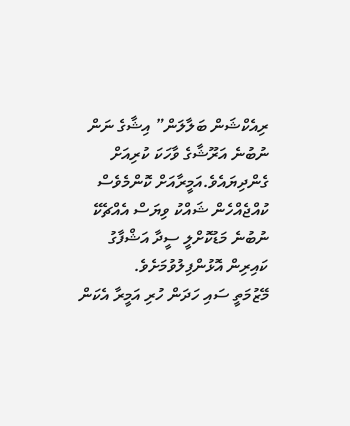ރިއެކްޝަން ބަލާލަން” އިޝާގެ ނަން ނުބުނެ އަރޫޝާގެ ވާހަކަ ކުރިއަށް ގެންދިޔައެވެ.އަމީރާއަށް ކޮންމެވެސް ކުއްޖެއްހެން ޝައްކު ވިޔަސް އެއްޗެކޭ ނުބުނެ މަޑުކޮށްލީ ސީދާ އަޝްފާގު ކައިރިން އޮޅުންފިލުވުމަށެވެ.
މޭޒުމަތީ ސައި ހަދަން ހުރި އަމީރާ އެކަން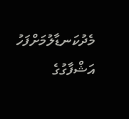މެދުކަނޑާލުމަށްފަހު އަޝްފާގުގެ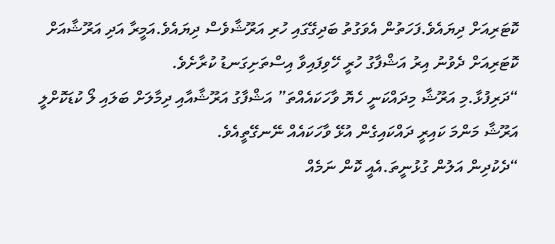ކޮޓަރިއަށް ދިޔައެވެ.ފަހަތުން އެވަގުތު ބަދިގޭގައި ހުރި އަރޫޝާވެސް ދިޔައެވެ.އަމީރާ އަދި އަރޫޝާއަށް ކޮޓަރިއަށް ދެވުނު އިރު އަޝްފާގު ހުރީ ހޭވިފައިވާ އިސްތަށިގަނޑު ކުރާށެވެ.
“ދަރިފުޅާ.މި އަރޫޝާ މިދައްކަނީ ހެޔޮ ވާހަކައެއްތަ” އަޝްފާގު އަރޫޝާއާއި ދިމާލަށް ބަލައި ލޯ ކުޑަކޮށްލީ އަރޫޝާ މަންމަ ކައިރީ ދައްކައިގެން އުޅޭ ވާހަކައެއް ނޭނގޭތީއެވެ.
“ދެކުދިން އަލުން ގުޅުނީތަ.އެއީ ކޮން ނަމެއް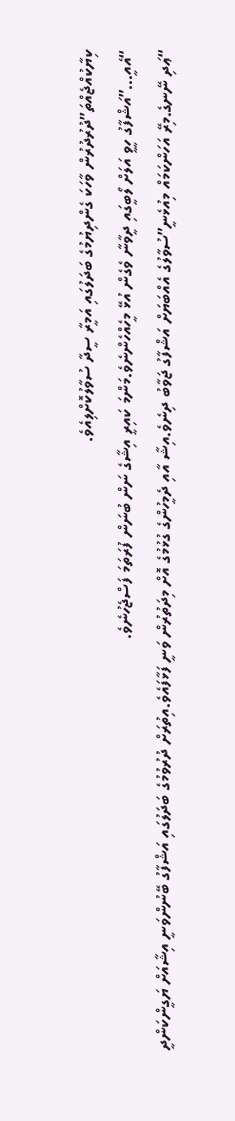ކިޔާކުއްޖެއްތަ”ދުރުދުރުން ވާހަކަ ގެންދިޔުމުގެ ބަދަލުގައި އަމީރާ ސީދާ ސުވާލުކޮށްލިއެވެ.
“އެއީ…”އަޝްފާގު ހީވީ އަލަށް ލޯބީގައި ދީވާނާ ވެގެން އުޅޭ މީހެއްހެންނެވެ.މަންމަ ކައިރީ އިޝާގެ ނަން ބުނަން ފުރަތަމަ ފަސްޖެހުނެވެ.
“ޢަދި ނޭނގެ.މިރޭ އަހަންކަމައް މިއުޅެނީ”ސުވާލުގެ އެއްބަޔަށް އަޝްފާގު ޖަވާބު ދިނެވެ.އިޝާ އާއި ދެމީހުންގެ ގުޅުމުގެ އޮށް މިދަތުރުން ވަނީ ފަޅާފައެވެ.އިތުރަށް ދުރުވުމުގެ ބަދަލުގައި އަޝްފާގު ބޭނުންވަނީ އިޝާއަށް ޔަގީންކަންދީ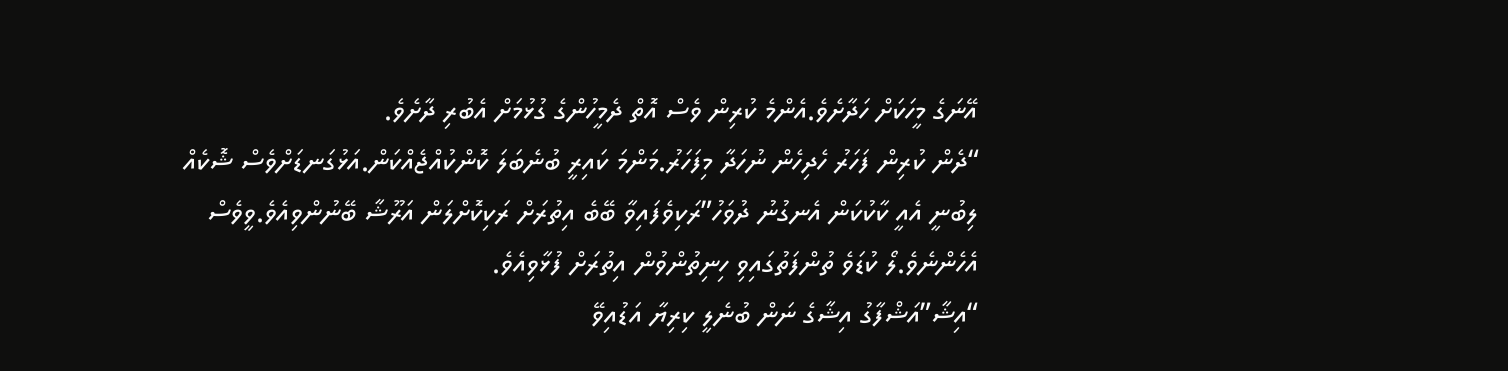އޭނަގެ މީހަކަށް ހަދާށެވެ.އެންމެ ކުރިން ވެސް އޮތް ދެމީހުންގެ ގުޅުމަށް އެބުރި ދާށެވެ.
“ދެން ކުރިން ފަހަރު ހެދިހެން ނުހަދާ މިފަހަރު.މަންމަ ކައިރީ ބުނެބަލަ ކޮންކުއްޖެއްކަން.އަޅުގަނޑަށްވެސް ޝޮކެއް ލިބުނީ އެއީ ކާކުކަން އެނގުނު ދުވަހު”ރަކިވެފައިވާ ބޭބެ އިތުރަށް ރަކިކޮށްލަން އަރޫޝާ ބޭނުންވިއެވެ.ވީވެސް އެހެންނެވެ.ލޯ ކުޑަވެ ތުންފަތުގައިވި ހިނިތުންވުން އިތުރަށް ފުޅާވިއެވެ.
“އިޝާ”އަޝްފާގު އިޝާގެ ނަން ބުނެލީ ކިރިޔާ އަޑުއިވޭ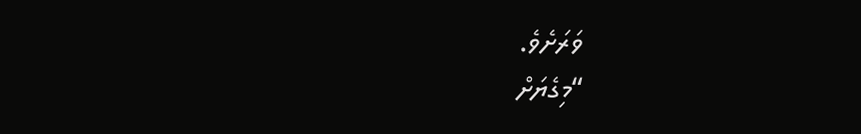ވަރަށެވެ.
“މިގެޔަށް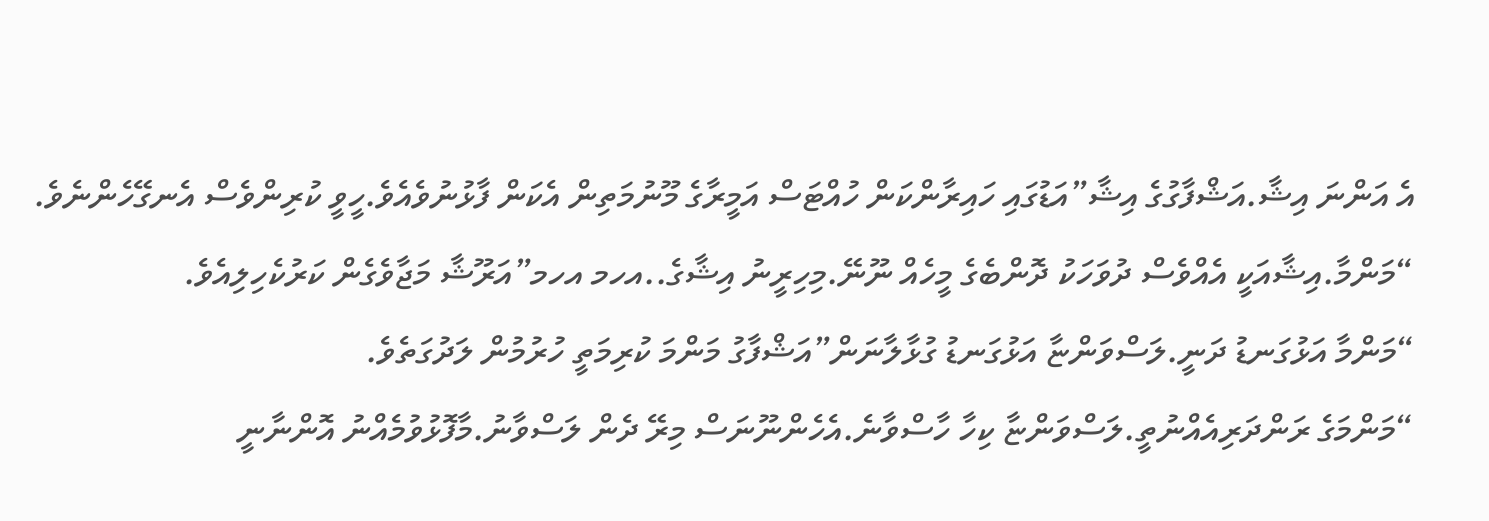އެ އަންނަ އިޝާ.އަޝްފާގުގެ އިޝާ”އަޑުގައި ހައިރާންކަން ހުއްޓަސް އަމީރާގެ މޫނުމަތިން އެކަން ފާޅުނުވެއެވެ.ހީވީ ކުރިންވެސް އެނގޭހެންނެވެ.
“މަންމާ.އިޝާއަކީ އެއްވެސް ދުވަހަކު ދޮންބެގެ މީހެއް ނޫނޭ.މިހިރީނު އިޝާގެ..އހމ އހމ”އަރޫޝާ މަޖާވެގެން ކަރުކެހިލިއެވެ.
“މަންމާ އަޅުގަނޑު ދަނީ.ލަސްވަންޏާ އަޅުގަނޑު ގުޅާލާނަން”އަޝްފާގު މަންމަ ކުރިމަތީ ހުރުމުން ލަދުގަތެވެ.
“މަންމަގެ ރަންދަރިއެއްނުތީ.ލަސްވަންޏާ ކިހާ ހާސްވާނެ.އެހެންނޫނަސް މިރޭ ދެން ލަސްވާނު.މާފޮޅުވުމެއްނު އޮންނާނީ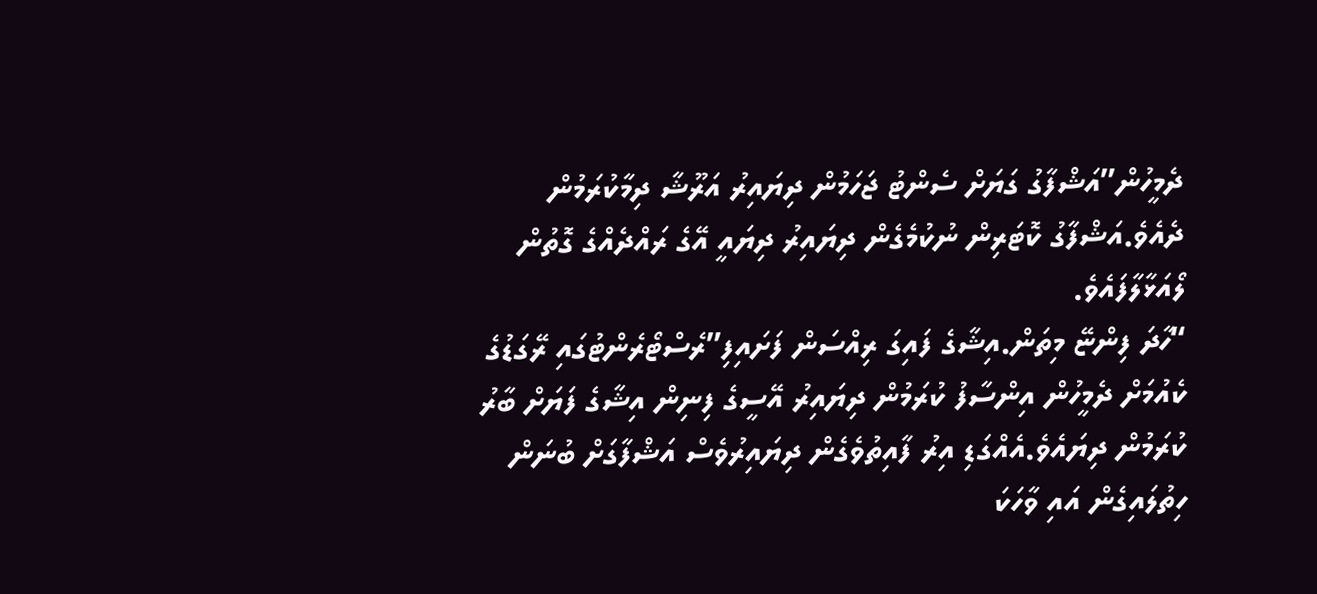ދެމީހުން”އަޝްފާގު ގަޔަށް ސެންޓު ޖަހަމުން ދިޔައިރު އަރޫޝާ ދިމާކުރަމުން ދެއެވެ.އަޝްފާގު ކޮޓަރިން ނުކުމެގެން ދިޔައިރު ދިޔައީ އޭގެ ރައްދެއްގެ ގޮތުން ލޯއަޅާލާފައެވެ.
“ހާދަ ފިންޏޭ މިތަން.އިޝާގެ ފައިގަ ރިއްސަން ފަށައިފި”ރެސްޓޯރެންޓުގައި ރޭގަޑުގެ ކެއުމަށް ދެމީހުން އިންސާފު ކުރަމުން ދިޔައިރު އޭސީގެ ފިނިން އިޝާގެ ފަޔަށް ބާރު ކުރަމުން ދިޔައެވެ.އެއްގަޑި އިރު ފާއިތުވެގެން ދިޔައިރުވެސް އަޝްފާގަށް ބުނަން ހިތުލައިގެން އައި ވާހަކަ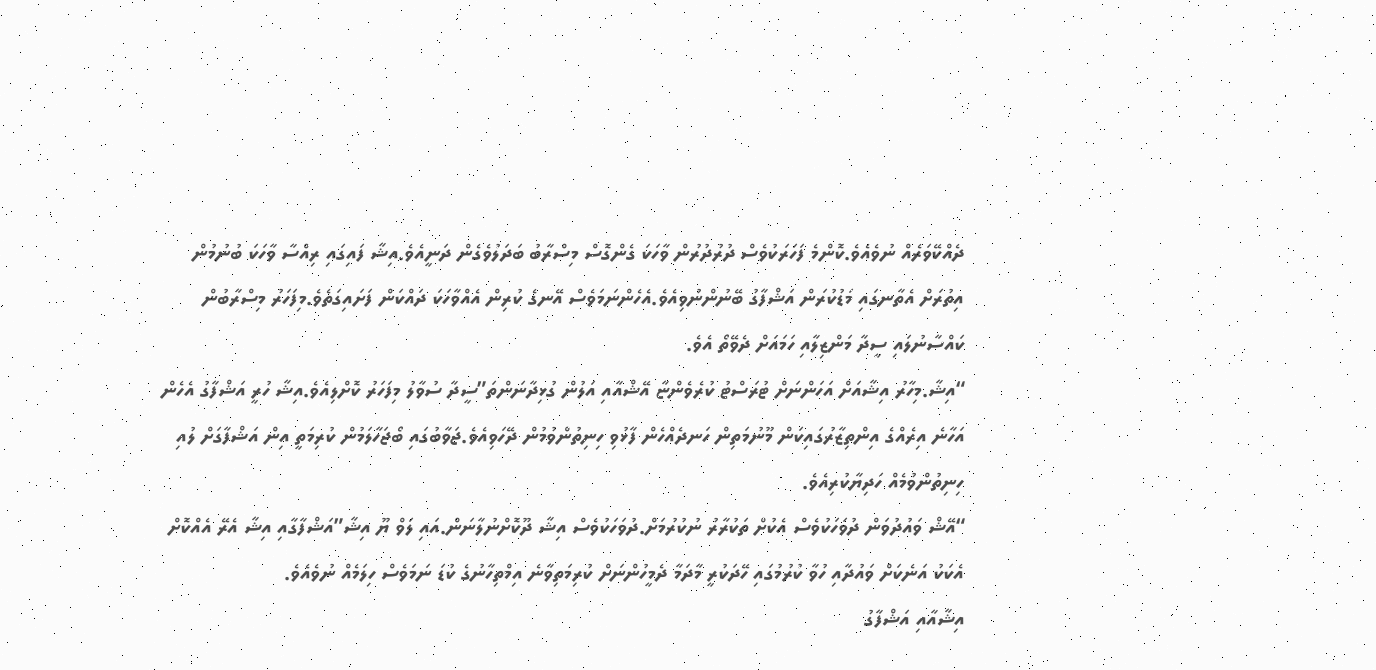ދެއްކޭވަރެއް ނުވެއެވެ.ކޮންމެ ފަހަރަކުވެސް ދުރުދުރުން ވާހަކަ ގެންގޮސް މިސްރާބު ބަދަލުވެގެން ދަނީއެވެ.އިޝާ ފައިގައި ރިއްސާ ވާހަކަ ބުނުމުން އިތުރަށް އެތާނގައި މަޑުކުރަން އަޝްފާގު ބޭނުންނުވިއެވެ.އެހެންނަމަވެސް އޭނގެ ކުރިން އެއްވާހަކަ ދައްކަން ފަށައިގަތެވެ.މިފަހަރު މިސްރާބުން ކައްސާނުލައި ސީދާ މަންޒިލާއި ހަމައަށް ދެވޭތޯ އެވެ.
“އިޝާ.މިހާރު އިޝާއަށް އަހަންނަށް ޓުރަސްޓު ކުރެވެންޏާ އޭޝްއާއި އަލުން ގުޅިދާނަންތަ”ސީދާ ސުވާލު މިފަހަރު ކޮށްލިއެވެ.އިޝާ ހުރީ އަޝްފާގު އެހެން އަހާނެ އިރެއްގެ އިންތިޒާރުގައިކަން މޫނުމަތިން ހަނދެއްހެން ފާޅުވި ހިނިތުންވުމުން ދޭހަވިއެވެ.ޖަވާބުގައި ބޯޖަހާލަމުން ކުރިމަތީ އިން އަޝްފާގަށް ލުއި ހިނިތުންވުމެއް ހަދިޔާކުރިއެވެ.
“އޭޝް ވައުދުވަން ދުވަހަކުވެސް އެކުށް ތަކުރާރު ނުކުރުމަށް.ދުވަހަކުވެސް އިޝާ ދޫކޮށްނުލާނަން.އައި ލަވް ޔޫ އިޝާ”އަޝްފާގާއި އިޝާ އެރޭ އެއްކޮށް އެކަކު އަނެކަށް ވައުދާއި ހުވާ ކުރުމުގައި ހޭދަކުރީ މާދަމާ ދެމީހުންނަށް ކުރިމަތިވާނެ އިމްތިހާނުގެ ކުޑަ ނަމަވެސް ހިލަމެއް ނުވެއެވެ.
އިޝާއާއި އަޝްފާގު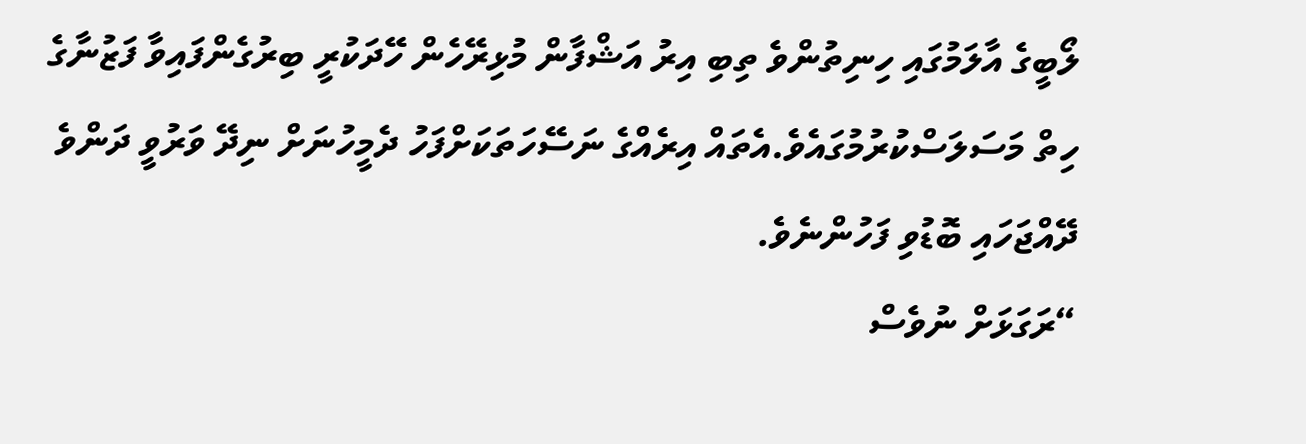ލޯބީގެ އާލަމުގައި ހިނިތުންވެ ތިބި އިރު އަޝްފާން މުޅިރޭހެން ހޭދަކުރީ ބިރުގެންފައިވާ ފަޒުނާގެ ހިތް މަސަލަސްކުރުމުގައެވެ.އެތައް އިރެއްގެ ނަސޭހަތަކަށްފަހު ދެމީހުނަށް ނިދޭ ވަރުވީ ދަންވެ ދޭއްޖަހައި ބޮޑުވި ފަހުންނެވެ.
“ރަގަޅަށް ނުވެސް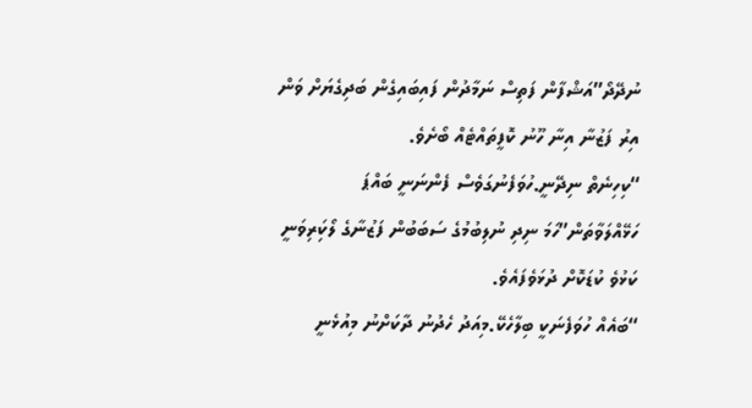ނުދޭދޯ”އަޝްފާން ފަތިސް ނަމާދުން ފައިބައިގެން ބަދިގެޔަށް ވަން އިރު ފަޒުނާ އިނާ ހޫނު ކޮފީތައްޓެއް ބޯށެވެ.
“ކިހިނެތް ނިދޭނީ.ހުވަފެނުގަވެސް ފެންނަނީ ބައްޕަ ހަޅޭއްލަވާތަން”ހަމަ ނިދި ނުލިބުމުގެ ސަބަބުން ފަޒުނާގެ ލޯކަިރިވަނީ ކަޅުވެ ކުޑަކޮށް ދުޅަވެފައެވެ.
“ބައެއް ހުވަފެނަކީ ބިލާހެކޭ.މިއަދު ހެދުނު ދާކަށްނު މިއުޅެނީ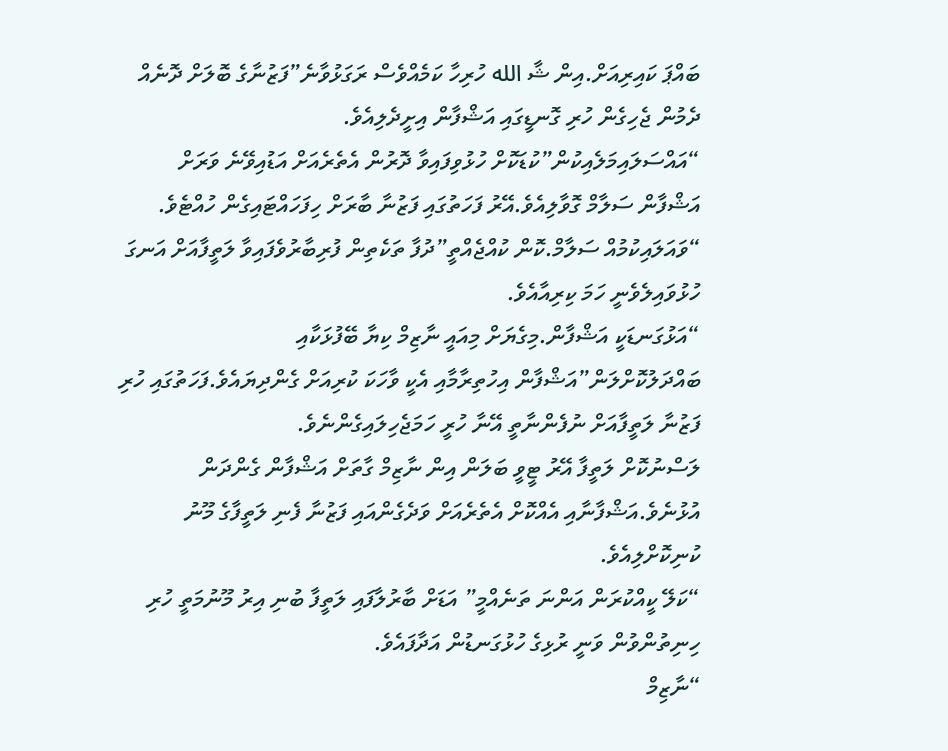ބައްޕަ ކައިރިއަށް.އިން ޝާ الله ހުރިހާ ކަމެއްވެސް ރަގަޅުވާނެ”ފަޒުނާގެ ބޮލަށް ދޮނެއް ދެމުން ޖެހިގެން ހުރި ގޮނޑީގައި އަޝްފާން އިށީދެލިއެވެ.
“އައްސަލައިމަލެއިކުން”ކުޑަކޮށް ހުޅުވިފައިވާ ދޮރުން އެތެރެއަށް އަޑުއިވޭނެ ވަރަށް އަޝްފާން ސަލާމް ގޮވާލިއެވެ.އޭރު ފަހަތުގައި ފަޒުނާ ބާރަށް ހިފަހައްޓައިގެން ހުއްޓެވެ.
“ވައަލައިކުމުއް ސަލާމް.ކޮން ކުއްޖެއްތީ”ދުފާ ތަކެތިން ފުރިބާރުވެފައިވާ ލަތީފާއަށް އަނގަ ހުޅުވައިލެވެނީ ހަމަ ކިރިއާއެވެ.
“އަޅުގަނޑަކީ އަޝްފާން.މިގެޔަށް މިއައީ ނާޒިމް ކިޔާ ބޭފުޅަކާއި ބައްދަލުކޮށްލަން”އަޝްފާން އިހުތިރާމާއި އެކީ ވާހަކަ ކުރިއަށް ގެންދިޔައެވެ.ފަހަތުގައި ހުރި ފަޒުނާ ލަތީފާއަށް ނުފެންނާތީ އޭނާ ހުރީ ހަމަޖެހިލައިގެންނެވެ.
ލަސްނުކޮށް ލަތީފާ އޭރު ޓީވީ ބަލަން އިން ނާޒިމް ގާތަށް އަޝްފާން ގެންދަން އުޅުނެވެ.އަޝްފާނާއި އެއްކޮށް އެތެރެއަށް ވަދެގެންއައި ފަޒުނާ ފެނި ލަތީފާގެ މޫނު ކުނިކޮށްލިއެވެ.
“ކަލޭ ކީއްކުރަން އަންނަ ތަނެއްމީ” އަޑަށް ބާރުލާފައި ލަތީފާ ބުނި އިރު މޫނުމަތީ ހުރި ހިނިތުންވުން ވަނީ ރުޅިގެ ހުޅުގަނޑުން އަދާފައެވެ.
“ނާޒިމް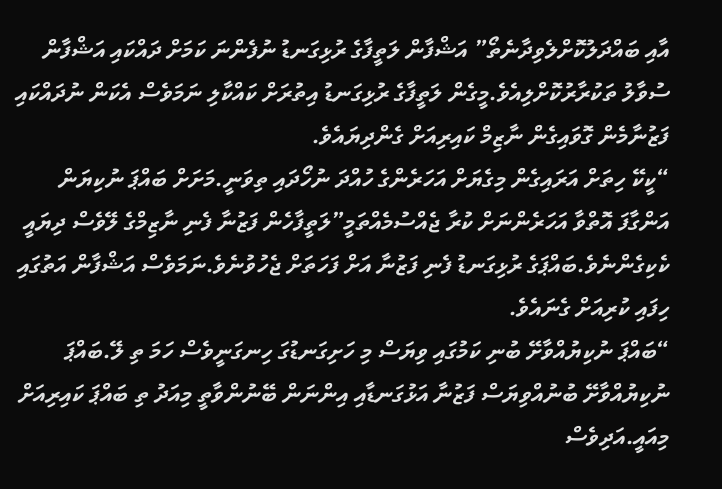އާއި ބައްދަލުކޮށްލެވިދާނެތޯ” އަޝްފާން ލަތީފާގެ ރުޅިގަނޑު ނުފެންނަ ކަމަށް ދައްކައި އަޝްފާން ސުވާލު ތަކުރާރުކޮށްލިއެވެ.މީގެން ލަތީފާގެ ރުޅިގަނޑު އިތުރަށް ކައްކާލި ނަމަވެސް އެކަން ނުދައްކައި ފަޒުނާމެން ގޮވައިގެން ނާޒިމް ކައިރިއަށް ގެންދިޔައެވެ.
“ކީކޭ ހިތަށް އަރައިގެން މިގެޔަށް އަހަރެންގެ ހުއްދަ ނުހޯދައި ތިވަނީ.މަށަށް ބައްޕަ ނުކިޔަން އަންގާފަ އޮތްވާ އަހަރެންނަށް ކުރާ ޖެއްސުމެއްތަމީ”ލަތީފާހެން ފަޒުނާ ފެނި ނާޒިމްގެ ލޭވެސް ދިޔައީ ކެކިގެންނެވެ.ބައްޕަގެ ރުޅިގަނޑު ފެނި ފަޒުނާ އަށް ފަހަތަށް ޖެހުވުނެވެ.ނަމަވެސް އަޝްފާން އަތުގައި ހިފައި ކުރިއަށް ގެނައެވެ.
“ބައްޕަ ނުކިޔުއްވާށޭ ބުނި ކަމުގައި ވިޔަސް މި ހަށިގަނޑުގަ ހިނގަނީވެސް ހަމަ ތި ލޭ.ބައްޕަ ނުކިޔުއްވާށޭ ބުނުއްވިޔަސް ފަޒުނާ އަޅުގަނޑާއި އިންނަން ބޭނުންވާތީ މިއަދު ތި ބައްޕަ ކައިރިއަށް މިއައީ.އަދިވެސް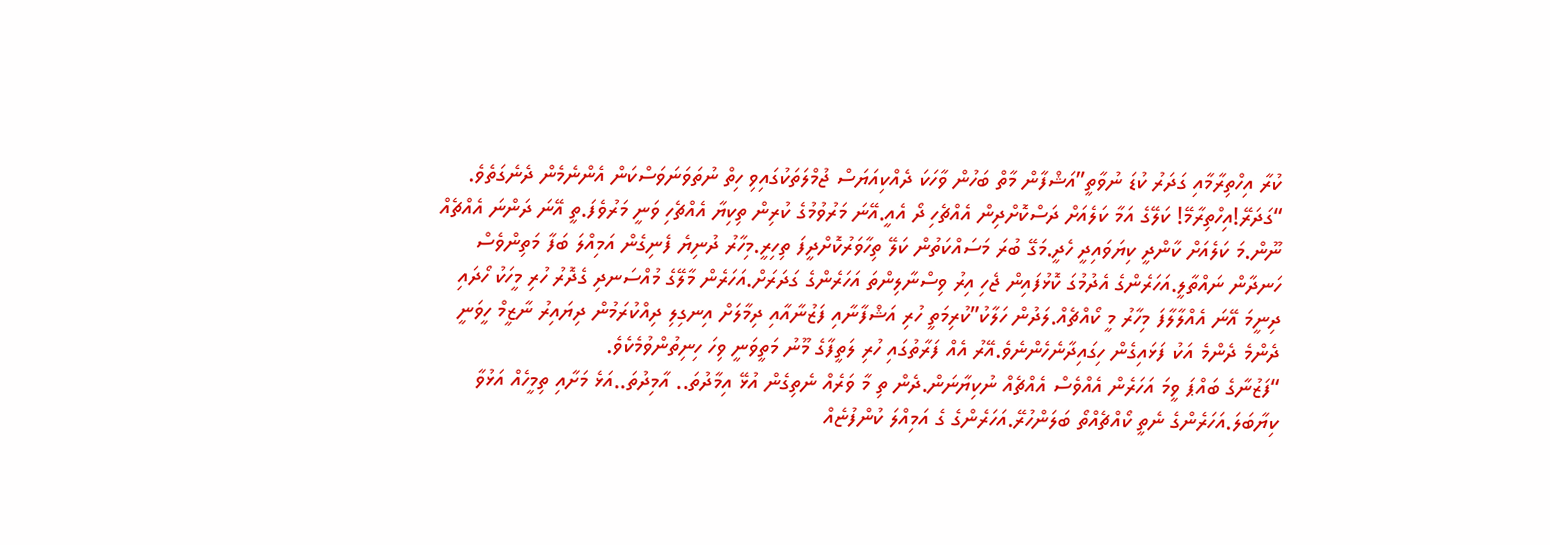ކުރާ އިހްތިރާމާއި ގަދަރު ކުޑަ ނުވާތީ”އަޝްފާން މާތް ބަހުން ވާހަކަ ދެއްކިއަޔަސް ޖުމްލަތަކުގައިވި ހިތް ނުތަވަނަވަސްކަން އެންނެމެން ދެނެގަތެވެ.
“ގަދަރޭ!އިހްތިރާމޭ! ކަލޭގެ އަމާ ކަލެއަށް ދަސްކޮށްދިން އެއްޗެހި ދޯ އެއީ.އޭނަ މަރުވުމުގެ ކުރިން ތިކިޔާ އެއްޗެހި ވަނީ މަރުވެފަ.ތީ އޭނަ ދަންނަ އެއްޗެއް ނޫން.މަ ކަލެއަށް ކާންދީ ކިޔަވައިދީ ހެދީ.މަގޭ ބުރަ މަސައްކަތުން ކަލޭ ތިހާވަރުކޮށްދީފަ ތިހިރީ.މިހާރު ދުނިޔެ ފެނިގެން އަމިއްލަ ބަފާ މަތިންވެސް ހަނދާން ނައްތާލީ.އަހަރެންގެ އެދުމުގަ ކޮޅުފައިން ޖެހި އިރު ވިސްނާލިންތަ އަހަރެންގެ ގަދަރަށް.އަހަރެން މާލޭގެ މުއްސަނދި ގެދޮރު ހުރި މީހަކު ހޯދައި ދިނީމަ އޭނަ އެއްލާލާފަ މިހާރު މީ ކޯއްޗެއް.ލަދުން ހަލާކު”ކުރިމަތީ ހުރި އަޝްފާނާއި ފަޒުނާއާއި ދިމާލަށް އިނގިލި ދިއްކުރަމުން ދިޔައިރު ނާޒީމް ހީވަނީ ދެންމެ ދެންމެ އަކު ފަޅައިގެން ހިގައިދާނެހެންނެވެ.އޭރު އެއް ފަރާތުގައި ހުރި ލަތީފާގެ މޫނު މަތީވަނީ ވިހަ ހިނިތުންވުމެކެވެ.
“ފަޒުނާގެ ބައްޕަ ވީމަ އަހަރެން އެއްވެސް އެއްޗެއް ނުކިޔާނަން.ދެން ތި މާ ވަރެއް ނެތިގެން އުޅޭ އިމާދުތަ.. އާމިދުތަ..އަޅެ މަށާއި ތިމީހެއް އަޅުވާ ކިޔާބަލަ.އަހަރެންގެ ނެތީ ކޯއްޗެއްތޯ ބަލަންހުރޭ.އަހަރެންގެ ގެ އަމިއްލަ ކުންފުޏެއް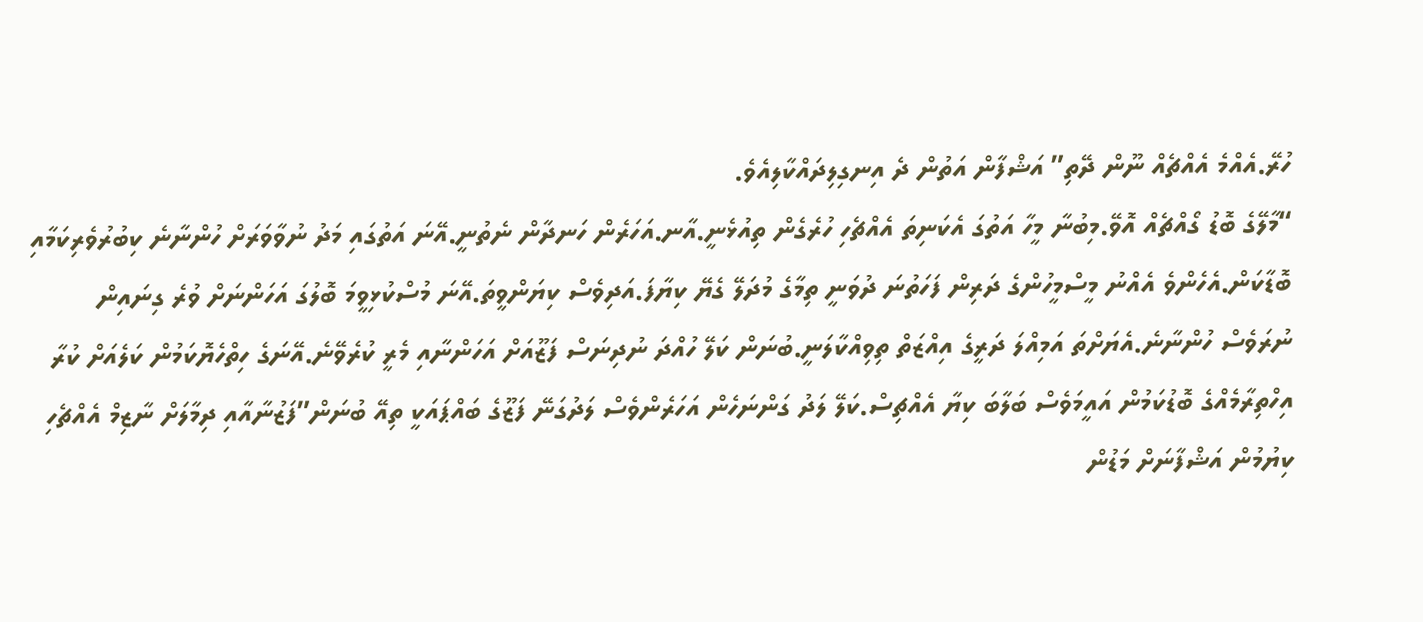ހުރޭ.އެއްމެ އެއްޗެއް ނޫން ދޭތި” އަޝްފާން އަތުން ދެ އިނގިލިދައްކާލިއެވެ.
“މާލޭގެ ބޮޑު ގޯއްޗެއް އޮވޭ.މިބުނާ މީހާ އަތުގަ އެކަނިތަ އެއްޗެހި ހުރެގެން ތިއުޅެނީ.އާނ.އަހަރެން ހަނދާން ނެތުނީ.އޭނަ އަތުގައި މަދު ނުވާވަރަށް ހުންނާނެ ކިބުރުވެރިކަމާއި ބޮޑާކަން.އެހެންވެ އެއްނު މީސްމީހުންގެ ދަރިން ފަހަތުނަ ދުވަނީ ތިމާގެ މުދަލޭ ގެޔޭ ކިޔާފަ.އަދިވެސް ކިޔަންވީތަ.އޭނަ މުސްކުޅިވީމަ ބޮލުގަ އަހަންނަށް ވުރެ ގިނައިން ނުރަވެސް ހުންނާނެ.އެޔަށްތަ އަމިއްލަ ދަރީގެ އިއްޒަތް ތިވިއްކާލަނީ.ބުނަން ކަލޭ ހުއްދަ ނުދިނަސް ފަޒޫއަށް އަހަންނާއި މެރީ ކުރެވޭނެ.އޭނަގެ ހިތްހެޔޮކަމުން ކަލެއަށް ކުރާ އިހްތިރާމެއްގެ ބޮޑުކަމުން އައީމަވެސް ބަލާބަ ކިޔާ އެއްޗިސް.ކަލޭ ލަދު ގަންނަހެން އަހަރެންވެސް ލަދުގަނޭ ފަޒޫގެ ބައްޕައަކީ ތިއޭ ބުނަން”ފަޒުނާއާއި ދިމާލަށް ނާޒިމް އެއްޗެހި ކިޔުމުން އަޝްފާނަށް މަޑުން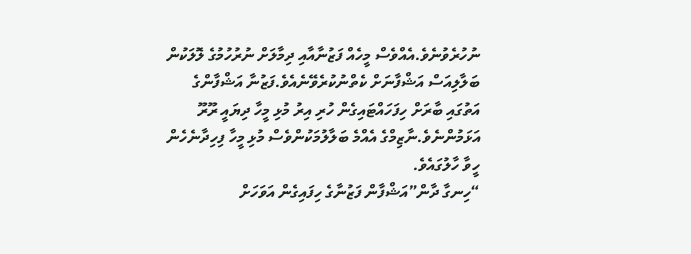ނުހުރެވުނެވެ.އެއްވެސް މީހެއް ފަޒުނާއާއި ދިމާލަށް ނުރުހުމުގެ ލޮލަކުން ބަލާލިއަސް އަޝްފާނަށް ކެތްނުކުރެވޭނެއެވެ.ފަޒުނާ އަޝްފާންގެ އަތުގައި ބާރަށް ހިފަހައްޓައިގެން ހުރި އިރު މުޅި މީހާ ދިޔައީ ރޫރޫ އަޅަމުންނެވެ.ނާޒިމްގެ އެއްމެ ބަލާލުމަކުންވެސް މުޅި މީހާ ފިހިދާނެހެން ހީވާ ހާލުގައެވެ.
“ހިނގާ ދާން”އަޝްފާން ފަޒުނާގެ ހިފައިގެން އަވަހަށް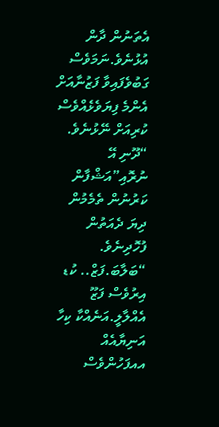އެތަނުން ދާން އުޅުނެވެ.ނަމަވެސް ގަބުވެފައިވާ ފަޒުނާއަށް އެންމެ ފިޔަވެޅެއްވެސް ކުރިއަށް ނޭޅުނެވެ.
“ދޫނި އޭ ނުރޮއި”އަޝްފާން ކަރުނުން ތެމެމުން ދިޔަ ދެއަތުން ފުހޮދިނެވެ.
“ބަލާބަ.ފަޒް.. ކުޑ އިރުވެސް ފަޒޫ އެއްލާލީ.އަނެއްކާ ކިހާ އަނިޔާއެއް އއފަހުންވެސް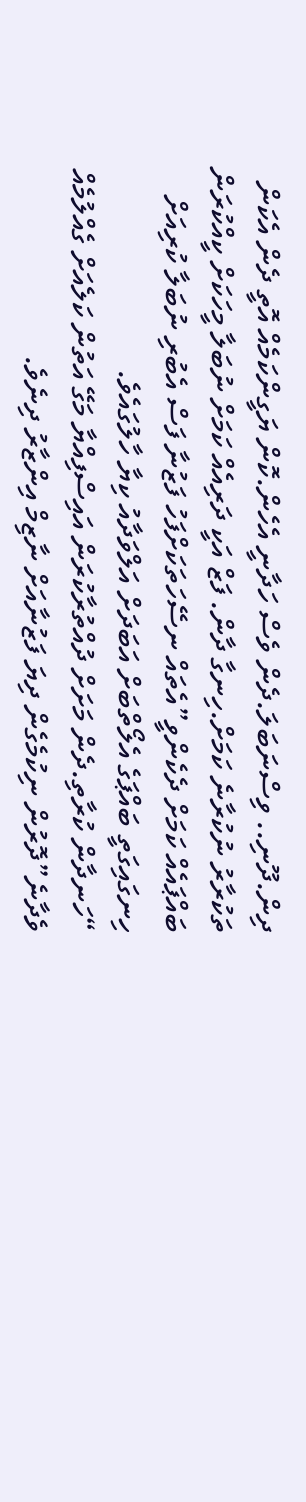ދިން.ދޫނި.. ވިސްނަބަލަ.ދެން ވެސް ހަދާނީ އެހެން.ކޮން ޔަގީންކަމެއް އޮތީ ދެން އެކަން ތަކުރާރު ނުކުރާނެ ކަމަށް.ހިނގާ ދާން. ފަޒް އަކީ ދަރިއެއް ކަމަށް ނުބަލާ މީހަކަށް ކީއްކުރަން ބައްޕައެއް ކަމަށް ދެކެންވީ”އެތައް ނސޭހަތަކަށްފަހު ފަޒުނާ ފަސް އެބުރި ނުބަލާ ކުރިއަށް ހިނގައިގަތީ ބައްޕަގެ އެލޯތްބަށް އަބަދަށް އަލްވަދާއު ކިޔާ ހާލުގައެވެ.
“ހަނދާން ކުރާތި.ދެން މަށަށް ދުއްތުރާކުރަން އައިސްފިއްޔާ މަގޭ އަތުން ކަލެއަށް ގެއްލުމެއް ވެދާނެ”ދޮރުން ނިކުމެގެން ދިޔަ ފަޒުނާއަށް ނާޒިމް އިންޒާރު ދިނެވެ.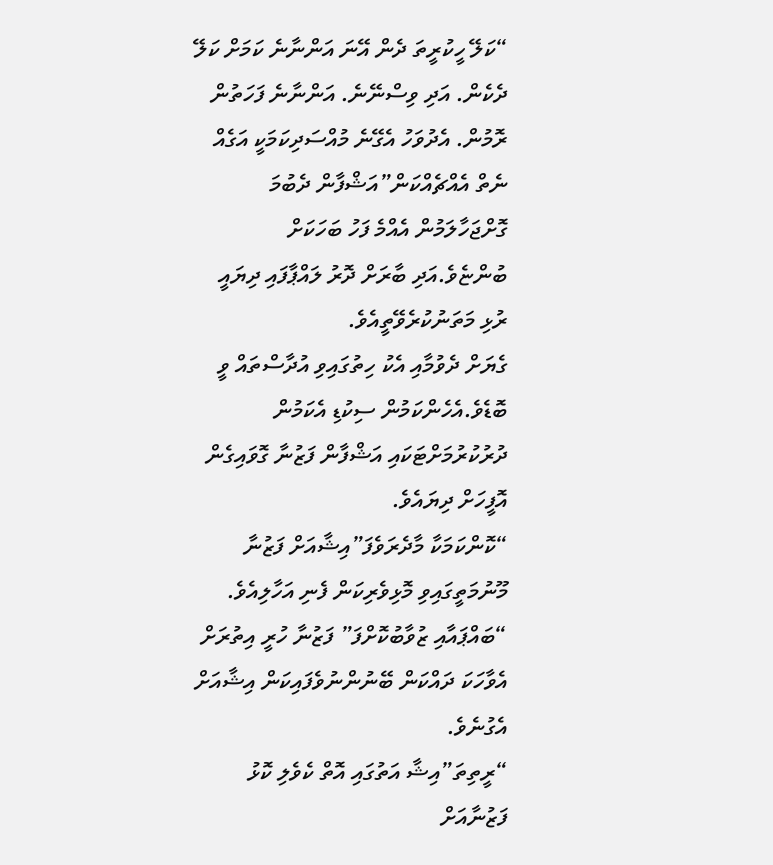“ކަލޭ ހީކުރީތަ ދެން އޭނަ އަންނާނެ ކަމަށް ކަލޭ ދެކެން. އަދި ވިސްނޭނެ. އަންނާނެ ފަހަތުން ރޮމުން. އެދުވަހު އެގޭނެ މުއްސަދިކަމަކީ އަގެއް ނެތް އެއްޗެއްކަން”އަޝްފާން ދެބުމަ ގޮށްޖަހާލަމުން އެއްމެ ފަހު ބަހަކަށް ބުންޏެވެ.އަދި ބާރަށް ދޮރު ލައްޕާފައި ދިޔައީ ރުޅި މަތަނުކުރެވޭތީއެވެ.
ގެޔަށް ދެވުމާއި އެކު ހިތުގައިވި އުދާސްތައް ވީ ބޮޑެވެ.އެހެންކަމުން ސިކުޑި އެކަމުން ދުރުކުރުމަށްޓަކައި އަޝްފާން ފަޒުނާ ގޮވައިގެން އޮފީހަށް ދިޔައެވެ.
“ކޮންކަމަކާ މާދެރަވެފަ”އިޝާއަށް ފަޒުނާ މޫނުމަތީގައިވި މޮޅިވެރިކަން ފެނި އަހާލިއެވެ.
“ބައްޕައާއި ޒުވާބުކޮށްފަ” ފަޒުނާ ހުރީ އިތުރަށް އެވާހަކަ ދައްކަން ބޭނުންނުވެފައިކަން އިޝާއަށް އެގުނެވެ.
“ރީތިތަ”އިޝާ އަތުގައި އޮތް ކެވެލި ކޮޅު ފަޒުނާއަށް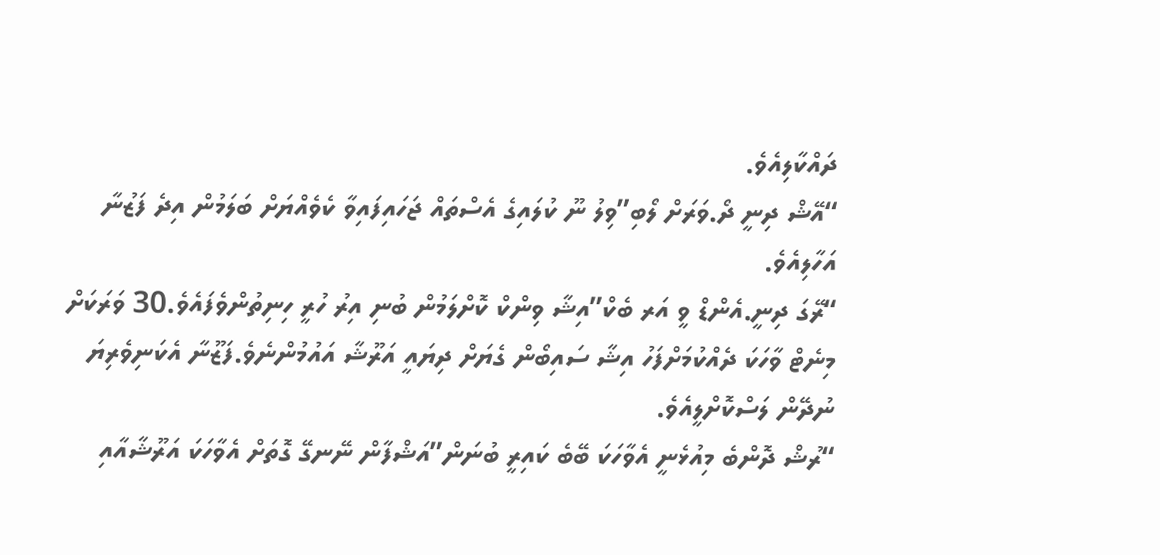ދައްކާލިއެވެ.
“އޭޝް ދިނީ ދޯ.ވަރަށް ލޯބި”ވިލު ނޫ ކުލައިގެ އެސްތައް ޖަހައިފައިވާ ކެވެއްޔަށް ބަލަމުން އިދެ ފަޒުނާ އަހާލިއެވެ.
“ރޭގަ ދިނީ.އެންޑް ވީ އަރ ބެކް”އިޝާ ވިންކް ކޮށްލަމުން ބުނި އިރު ހުރީ ހިނިތުންވެފައެވެ.30 ވަރަކަށް މިނެޓް ވާހަކަ ދެއްކުމަށްފަހު އިޝާ ސައިބޯން ގެޔަށް ދިޔައީ އަރޫޝާ އައުމުންނެވެ.ފަޒޫނާ އެކަނިވެރިޔަ ނުދޭން ލަސްކޮށްލީއެވެ.
“ރުޝް ދޮންބެ މިއުޅެނީ އެވާހަކަ ބޭބެ ކައިރީ ބުނަން”އަޝްފާން ނޭނގޭ ގޮތަށް އެވާހަކަ އަރޫޝާއާއި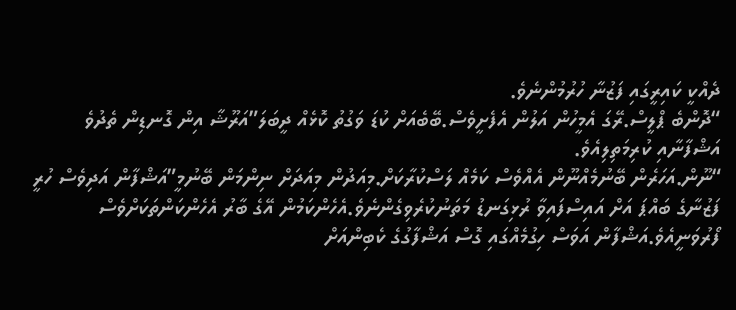ދެއްކީ ކައިރީގައި ފަޒުނާ ހުރުމުންނެވެ.
“ދޮންބެ ޕްލީސް.ރޭގަ އެމީހުން އަލުން އެފެށީވެސް.ބޭބެއަށް ކުޑަ ވަގުތު ކޮޅެއް ދީބަލަ”އަރޫޝާ އިން ގޮނޑިން ތެދުވެ އަޝްފާނާއި ކުރިމަތިލިއެވެ.
“ނޫން.އަހަރެން ބޭނުމެއްނޫން އެއްވެސް ކަމެއް ލަސްކުރާކަށް.މިއަދުން މިއަދަށް ނިންމަން ބޭނުމީ”އަޝްފާން އަދިވެސް ހުރީ ފަޒުނާގެ ބައްޕަ އަށް އައިސްފައިވާ ރުޅިގަނޑު މަތަނުކުރެވިގެންނެވެ.އެހެންކަމުން އޭގެ ބާރު އެހެންކަންތަކަށްވެސް ފޯރުވަނީއެވެ.އަޝްފާން އަވަސް ހިގުމެއްގައި ގޮސް އަޝްފާގުގެ ކެބިންއަށް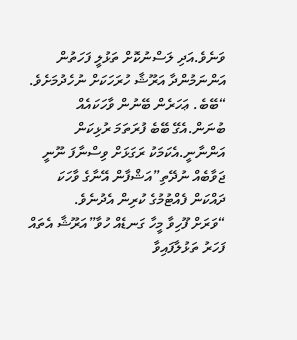ވަނެވެ.އަދި ލަސްނުކޮށް ތަޅުލީ ފަހަތުން އަންނަމުންދާ އަރޫޝާ ހުރަހަކަށް ނުހެދުމަށެވެ.
“ބޭބެ. ޢަހަރެން ބޭނުން ވާހަކައެއް ބުނަން.އެގޭ ބޭބެ ފުރަތަމަ ރުޅިކަން އަންނާނީ.އެކަމަކު ރަގަޅަށް ވިސްނާފަ ނޫނީ ޖަވާބެއް ނުދޭތި”އަޝްފާން އޭނާގެ ވާހަކަ ދައްކަން ފެއްޓުމުގެ ކުރިން އެދުނެވެ.
“ވަރަށް ފޫހިވާ މީހާ ގަނޑެއް ހުވާ”އަރޫޝާ އެތައް ފަހަރު ތަޅުލާފައިވާ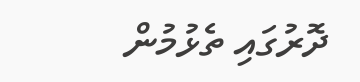ދޮރުގައި ތެޅުމުން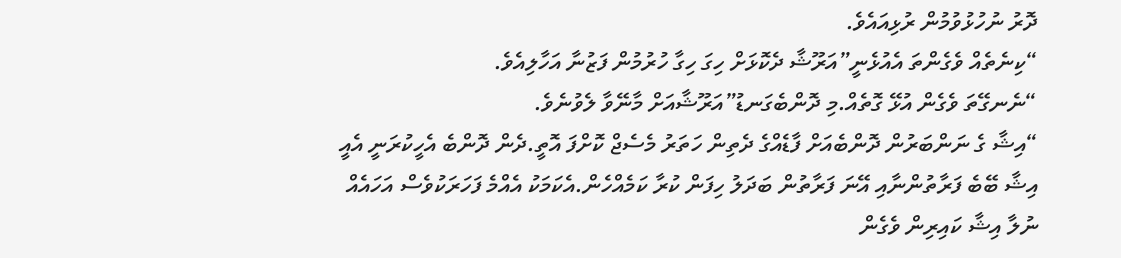ދޮރު ނުހުޅުވުމުން ރުޅިއައެވެ.
“ކިނެތެއް ވެގެންތަ އެއުޅެނީ”އަރޫޝާ ދެކޮޅަށް ހިގަ ހިގާ ހުރުމުން ފަޒުނާ އަހާލިއެވެ.
“ނެނގޭތަ ވެގެން އުޅޭ ގޮތެއް.މި ދޮންބެގަނޑު”އަރޫޝާއަށް މާނޭވާ ލެވުނެވެ.
“އިޝާ ގެ ނަންބަރުން ދޮންބެއަށް ފާޑެއްގެ ދެތިން ހަތަރު މެސެޖް ކޮށްފަ އޮތީ.ދެން ދޮންބެ އެހީކުރަނީ އެއީ އިޝާ ބޭބެ ފަރާތުންނާއި އޭނަ ފަރާތުން ބަދަލު ހިފަން ކުރާ ކަމެއްހެން.އެކަމަކު އެއްމެ ފަހަރަކުވެސް އަހައެއް ނުލާ އިޝާ ކައިރިން ވެގެން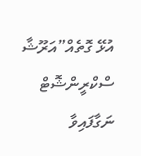އުޅޭ ގޮތެއް”އަރޫޝާ ސްކްރީންޝޮޓް ނަގާފައިވާ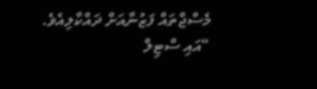މެސްޖްތައް ފަޒުނާއަށް ދައްކާލިއެވެ.
“އައި ސްޓިލް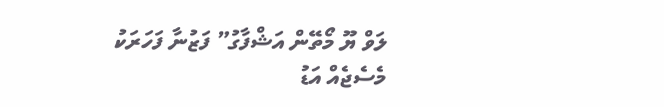ލަވް ޔޫ މޯތޭން އަޝްފާގު” ފަޒުނާ ފަހަރަކު މެސެޖެއް އަޑު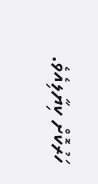ހަރުކޮށް ކިޔާލިއެވެ.